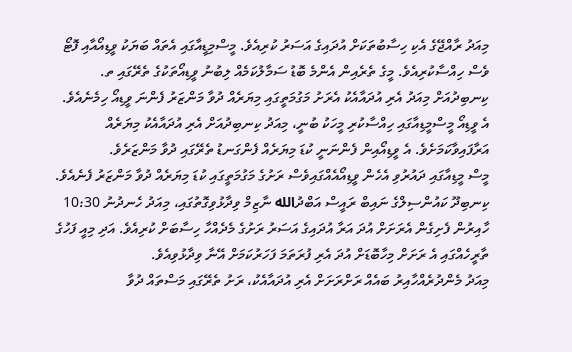މިއަދު ރާއްޖޭގެ އެކި ހިސާބުތަކަށް އުދައިގެ އަސަރު ކުރިއެވެ. މީސްމިޑީއާގައި އެތައް ބަޔަކު ވީޑިއޯއާއި ފޮޓޯ ވެސް ހިއްސާކުރިއެވެ. މީގެ ތެރެއިން އެންމެ ބޮޑު ސަމާލުކަމެއް ލިބުނު ވީޑިއޯތަކުގެ ތެރޭގައި ތ. ކިނބިދުއަށް މިއަދު އެރި އުދައާއެކު އެރަށު މަގުމަތީގައި މިޔަރެއް ދުވާ މަންޒަރު ފެންނަ ވީޑިއޯ ހިމެނެއެވެ.
އެ ވީޑިއޯ މީސްމީޑިއާގައި ހިއްސާކުރި މީހަކު ބުނީ، މިއަދު ކިނބިދުއަށް އެރި އުދައާއެކު މިޔަރެއް އަރާފައިވާކަމަށެވެ. އެ ވީޑިއޯއިން ފެންނަނީ ކުޑަ މިޔަރެއް ފެންގަނޑު ތެރޭގައި ދުވާ މަންޒަރެވެ.
މީސް މީޑިއާގައި ދައުރުވި އެހެން ވީޑިއޯއެއްގައިވެސް ރަށުގެ މަގުމަތީގައި ކުޑަ މިޔަރެއް ދުވާ މަންޒަރު ފެނެއެވެ.
ކިނބިދޫ ކައުންސިލްގެ ނައިބް ރައީސް އަބްދުالله ނާޒިމް ވިދާޅުވިގޮތުގައި، މިއަދު ހެނދުނު 10:30 ހާއިރުން ފެށިގެން އެރަށަށް އުދަ އަރާ އުދައިގެ އަސަރު ރަށުގެ މެދެއްހާ ހިސާބަށް ކުރިއެވެ. އަދި މިއީ ފަހުގެ ތާރީހެއްގައި އެ ރަށަށް މިހާބޮޑަށް އުދަ އެރި ފުރަތަމަ ފަހަރުކަމަށް އޭނާ ވިދާޅުވިއެވެ.
މިއަދު މެންދުރެއްހާއިރު ބައެއް ރަށްރަށަށް އެރި އުދައާއެކު، ރަށު ތެރޭގައި މަސްތައް ދުވާ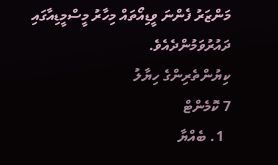މަންޒަރު ފެންނަ ވީޑިއޯތައް މިހާރު މީސްމީޑިއާގައި ދައުރުވަމުންދެއެވެ.
ކިޔުންތެރިންގެ ހިޔާލު
7 ކޮމެންޓް
  1. ބެއްޔާ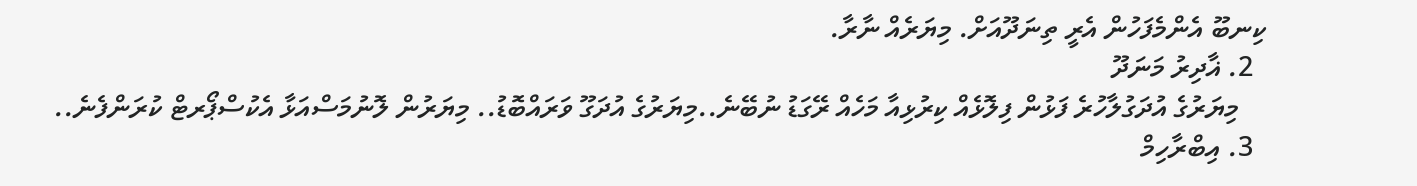ކިނބޫ އެންމެފަހުން އެރީ ތިނަދޫއަށް. މިޔަރެއް ނާރާ.
  2. ޣާދިރު މަނަދޫ
    މިޔަރުގެ އުދަގުލާހުރެ ފަޅުން ފިލޮޅެއް ކިރުޅިއާ މަހެއް ރޭގަޑު ނުބޭނެ..މިޔަރުގެ އުދަގޫ ވަރައްބޮޑު.. މިޔަރުން ލޮނުމަސްއަޅާ އެކުސްޕޯރޓް ކުރަންފެނެ..
  3. އިބްރާހިމް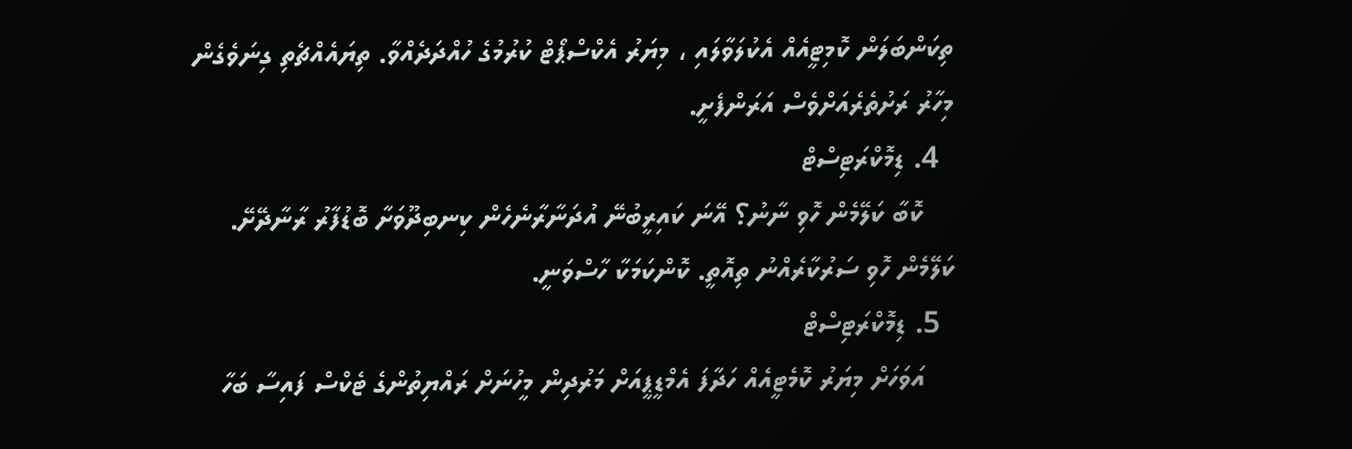ތިކަންބަލަން ކޮމިޓީއެއް އެކުލަވާލައި ، މިޔަރު އެކްސްޕޯޓް ކުރުމުގެ ހުއްދަދެއްވާ. ތިޔައެއްޗެތި ގިނަވެގެން މިހާރު ރަށުތެރެއަށްވެސް އަރަންފެށީ.
  4. ޑިމޮކްރަޓިސްޓް
    ކޮބާ ކަލޭމެން ހޮވި ނާނު؟ އޭނަ ކައިރީބުނޭ އުދަނާރާނެހެން ކިނބިދޫވަށާ ބޮޑުފާރު ރާނާދޭށޭ. ކަލޭމެން ހޮވި ސަރުކާރެއްނު ތިއޮތީ. ކޮންކަމަކާ ހާސްވަނީ.
  5. ޑިމޮކްރަޓިސްޓް
    އަވަހަށް މިޔަރު ކޮމެޓީއެއް ހަދާފަ އެމްޑީޕީއަށް މަރުދިން މީހުނަށް ރައްޔިތުންގެ ޓެކްސް ފައިސާ ބަހާ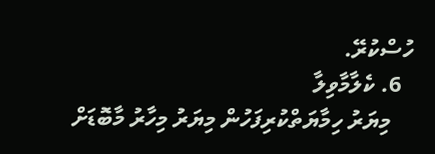ހުސްކުރޭ.
  6. ކެލާމާވިލާ
    މިޔަރު ހިމާޔަތްކުރިފަހުން މިޔަރު މިހާރު މާބޮޑަށް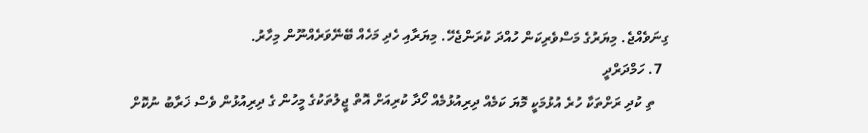ގިނަވެއްޖެ. މިޔަރުގެ މަސްވެރިކަން ހުއްދަ ކުރަންޖެހޭ. މިޔަރާއި ހެދި މަހެއް ބޭނޭވަރެއްނޫން މިހާރު.
  7. ހަމްދަރްދީ
    ތި ކުދި ރަށްތަކާ ހުރެ އުޅުމަކީ މޮޔަ ކަމެއް ދިރިއުޅުމެއް ހޯދާ ކުރިއަށް އޮތް ޖީލުތަކުގެ މީހުން ގެ ދިރިއުޅުން ވެސް ޚަރާބު ނުކޮށް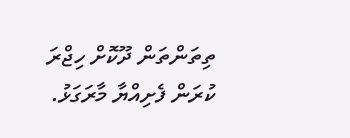ތިތަންތަން ދޫކޮށް ހިޖްރަ ކުރަން ފެށިއްޔާ މާރަގަޅު.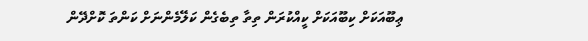ޢިބޫއަކަށް ކިބޫއަކަށް ކީއްކުރަން ތިތާ ތިބެގެން ކަލޭމެންނަށް ކަންތަ ކޮށްދޭން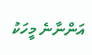އަންނާނެ މީހަކު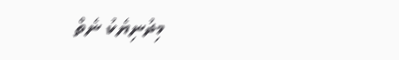މިދުނިޔެކު ނެތް